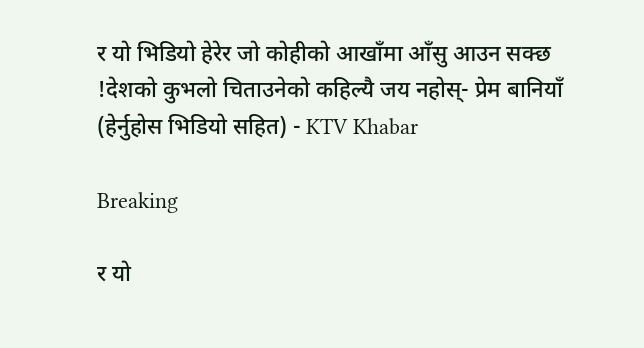र यो भिडियो हेरेर जो कोहीको आखाँमा आँसु आउन सक्छ !देशको कुभलो चिताउनेको कहिल्यै जय नहोस्- प्रेम बानियाँ (हेर्नुहोस भिडियो सहित) - KTV Khabar

Breaking

र यो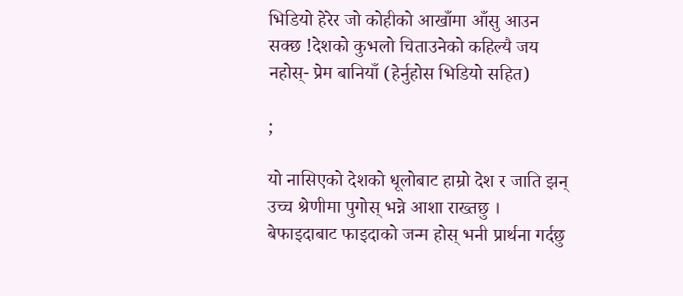भिडियो हेरेर जो कोहीको आखाँमा आँसु आउन सक्छ !देशको कुभलो चिताउनेको कहिल्यै जय नहोस्- प्रेम बानियाँ (हेर्नुहोस भिडियो सहित)

;

यो नासिएको देशको धूलोबाट हाम्रो देश र जाति झन् उच्च श्रेणीमा पुगोस् भन्ने आशा राख्तछु । बेफाइदाबाट फाइदाको जन्म होस् भनी प्रार्थना गर्दछु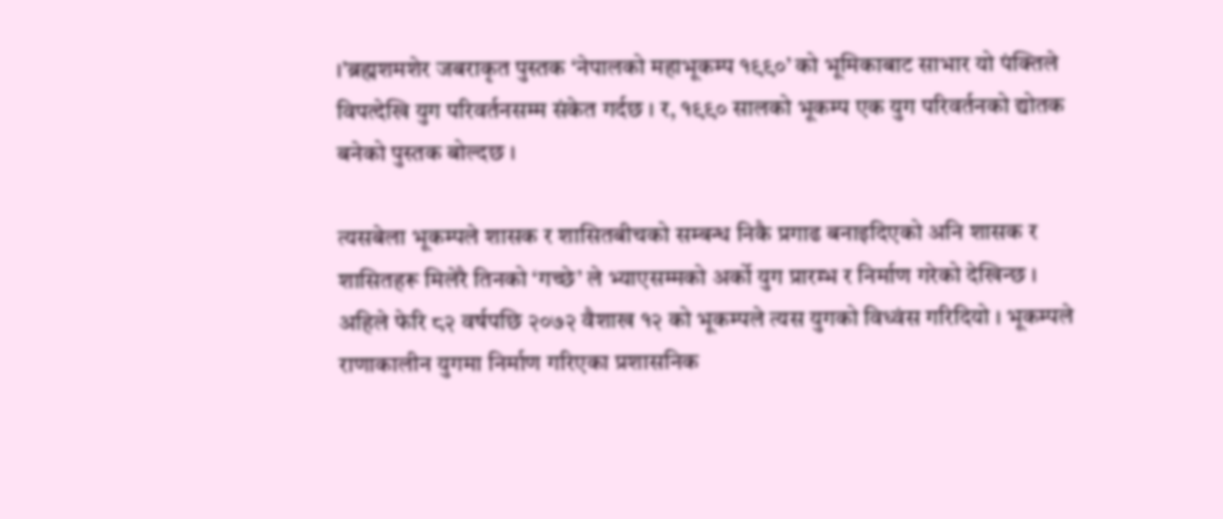।’ब्रह्मशमशेर जबराकृत पुस्तक ‘नेपालको महाभूकम्प १९९०’ को भूमिकाबाट साभार यो पंक्तिले विपत्देखि युग परिवर्तनसम्म संकेत गर्दछ । र, १९९० सालको भूकम्प एक युग परिवर्तनको द्योतक बनेको पुस्तक बोल्दछ ।

त्यसबेला भूकम्पले शासक र शासितबीचको सम्बन्ध निकै प्रगाढ बनाइदिएको अनि शासक र शासितहरू मिलेरै तिनको ‘गच्छे’ ले भ्याएसम्मको अर्को युग प्रारम्भ र निर्माण गरेको देखिन्छ । अहिले फेरि ८२ वर्षपछि २०७२ वैशाख १२ को भूकम्पले त्यस युगको विध्वंस गरिदियो । भूकम्पले राणाकालीन युगमा निर्माण गरिएका प्रशासनिक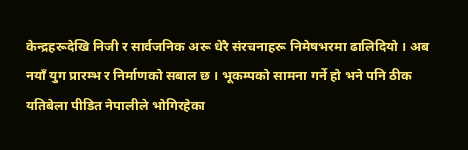केन्द्रहरूदेखि निजी र सार्वजनिक अरू धेरै संरचनाहरू निमेषभरमा ढालिदियो । अब नयाँ युग प्रारम्भ र निर्माणको सबाल छ । भूकम्पको सामना गर्ने हो भने पनि ठीक यतिबेला पीडित नेपालीले भोगिरहेका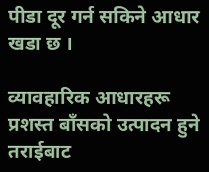पीडा दूर गर्न सकिने आधार खडा छ ।

व्यावहारिक आधारहरू प्रशस्त बाँसको उत्पादन हुने तराईबाट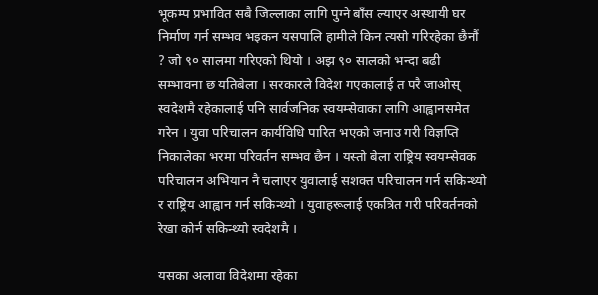भूकम्प प्रभावित सबै जिल्लाका लागि पुग्ने बाँस ल्याएर अस्थायी घर निर्माण गर्न सम्भव भइकन यसपालि हामीले किन त्यसो गरिरहेका छैनौं ? जो ९० सालमा गरिएको थियो । अझ ९० सालको भन्दा बढी सम्भावना छ यतिबेला । सरकारले विदेश गएकालाई त परै जाओस् स्वदेशमै रहेकालाई पनि सार्वजनिक स्वयम्सेवाका लागि आह्वानसमेत गरेन । युवा परिचालन कार्यविधि पारित भएको जनाउ गरी विज्ञप्ति निकालेका भरमा परिवर्तन सम्भव छैन । यस्तो बेला राष्ट्रिय स्वयम्सेवक परिचालन अभियान नै चलाएर युवालाई सशक्त परिचालन गर्न सकिन्थ्यो र राष्ट्रिय आह्वान गर्न सकिन्थ्यो । युवाहरूलाई एकत्रित गरी परिवर्तनको रेखा कोर्न सकिन्थ्यो स्वदेशमै ।

यसका अलावा विदेशमा रहेका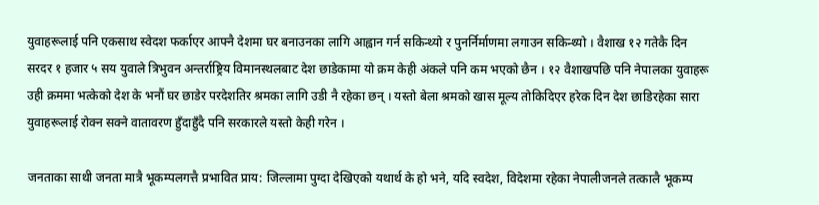युवाहरूलाई पनि एकसाथ स्वेदश फर्काएर आफ्नै देशमा घर बनाउनका लागि आह्वान गर्न सकिन्थ्यो र पुनर्निर्माणमा लगाउन सकिन्थ्यो । वैशाख १२ गतेकै दिन सरदर १ हजार ५ सय युवाले त्रिभुवन अन्तर्राष्ट्रिय विमानस्थलबाट देश छाडेकामा यो क्रम केही अंकले पनि कम भएको छैन । १२ वैशाखपछि पनि नेपालका युवाहरू उही क्रममा भत्केको देश के भनौं घर छाडेर परदेशतिर श्रमका लागि उडी नै रहेका छन् । यस्तो बेला श्रमको खास मूल्य तोकिदिएर हरेक दिन देश छाडिरहेका सारा युवाहरूलाई रोक्न सक्ने वातावरण हुँदाहुँदै पनि सरकारले यस्तो केही गरेन ।

जनताका साथी जनता मात्रै भूकम्पलगत्तै प्रभावित प्राय: जिल्लामा पुग्दा देखिएको यथार्थ के हो भने, यदि स्वदेश, विदेशमा रहेका नेपालीजनले तत्कालै भूकम्प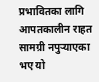प्रभावितका लागि आपतकालीन राहत सामग्री नपुर्‍याएका भए यो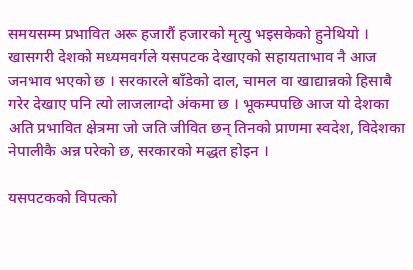समयसम्म प्रभावित अरू हजारौं हजारको मृत्यु भइसकेको हुनेथियो । खासगरी देशको मध्यमवर्गले यसपटक देखाएको सहायताभाव नै आज जनभाव भएको छ । सरकारले बाँडेको दाल, चामल वा खाद्यान्नको हिसाबै गरेर देखाए पनि त्यो लाजलाग्दो अंकमा छ । भूकम्पपछि आज यो देशका अति प्रभावित क्षेत्रमा जो जति जीवित छन् तिनको प्राणमा स्वदेश, विदेशका नेपालीकै अन्न परेको छ, सरकारको मद्धत होइन ।

यसपटकको विपत्को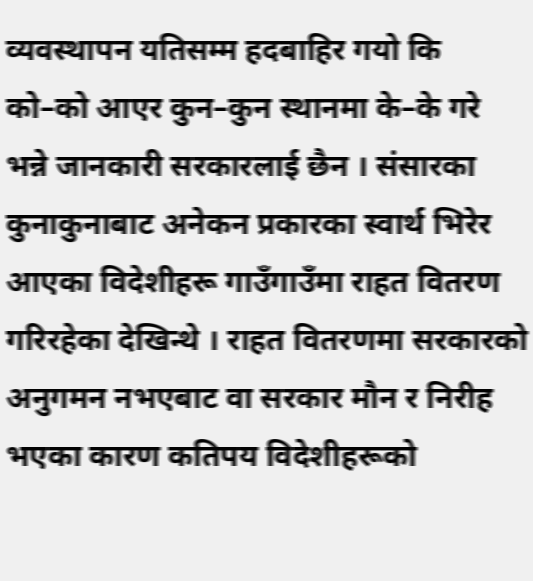व्यवस्थापन यतिसम्म हदबाहिर गयो कि को–को आएर कुन–कुन स्थानमा के–के गरे भन्ने जानकारी सरकारलाई छैन । संसारका कुनाकुनाबाट अनेकन प्रकारका स्वार्थ भिरेर आएका विदेशीहरू गाउँगाउँमा राहत वितरण गरिरहेका देखिन्थे । राहत वितरणमा सरकारको अनुगमन नभएबाट वा सरकार मौन र निरीह भएका कारण कतिपय विदेशीहरूको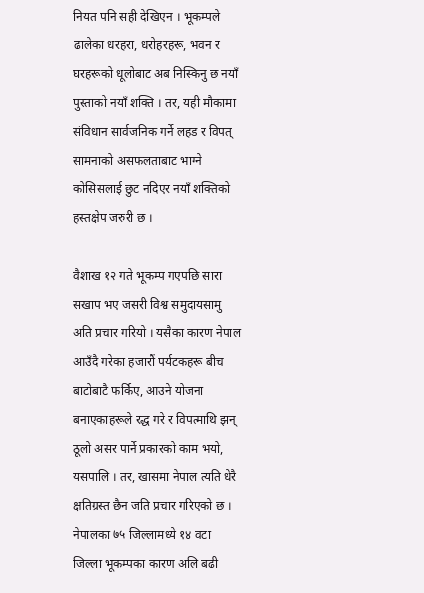नियत पनि सही देखिएन । भूकम्पले ढालेका धरहरा, धरोहरहरू, भवन र घरहरूको धूलोबाट अब निस्किनु छ नयाँ पुस्ताको नयाँ शक्ति । तर, यही मौकामा संविधान सार्वजनिक गर्ने लहड र विपत् सामनाको असफलताबाट भाग्ने कोसिसलाई छुट नदिएर नयाँ शक्तिको हस्तक्षेप जरुरी छ ।

वैशाख १२ गते भूकम्प गएपछि सारा सखाप भए जसरी विश्व समुदायसामु अति प्रचार गरियो । यसैका कारण नेपाल आउँदै गरेका हजारौं पर्यटकहरू बीच बाटोबाटै फर्किए, आउने योजना बनाएकाहरूले रद्ध गरे र विपत्माथि झन् ठूलो असर पार्ने प्रकारको काम भयो, यसपालि । तर, खासमा नेपाल त्यति धेरै क्षतिग्रस्त छैन जति प्रचार गरिएको छ । नेपालका ७५ जिल्लामध्ये १४ वटा जिल्ला भूकम्पका कारण अलि बढी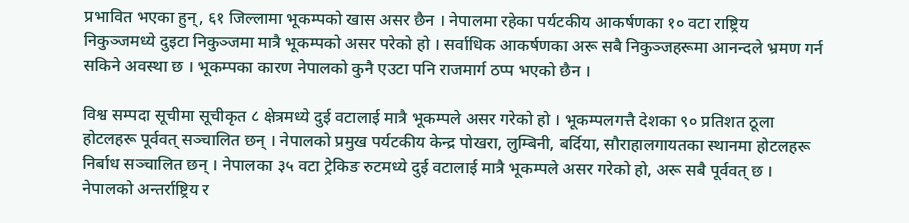प्रभावित भएका हुन्, ६१ जिल्लामा भूकम्पको खास असर छैन । नेपालमा रहेका पर्यटकीय आकर्षणका १० वटा राष्ट्रिय निकुञ्जमध्ये दुइटा निकुञ्जमा मात्रै भूकम्पको असर परेको हो । सर्वाधिक आकर्षणका अरू सबै निकुञ्जहरूमा आनन्दले भ्रमण गर्न सकिने अवस्था छ । भूकम्पका कारण नेपालको कुनै एउटा पनि राजमार्ग ठप्प भएको छैन ।

विश्व सम्पदा सूचीमा सूचीकृत ८ क्षेत्रमध्ये दुई वटालाई मात्रै भूकम्पले असर गरेको हो । भूकम्पलगत्तै देशका ९० प्रतिशत ठूला होटलहरू पूर्ववत् सञ्चालित छन् । नेपालको प्रमुख पर्यटकीय केन्द्र पोखरा, लुम्बिनी, बर्दिया, सौराहालगायतका स्थानमा होटलहरू निर्बाध सञ्चालित छन् । नेपालका ३५ वटा ट्रेकिङ रुटमध्ये दुई वटालाई मात्रै भूकम्पले असर गरेको हो, अरू सबै पूर्ववत् छ । नेपालको अन्तर्राष्ट्रिय र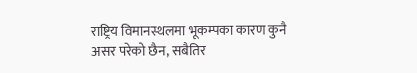राष्ट्रिय विमानस्थलमा भूकम्पका कारण कुनै असर परेको छैन, सबैतिर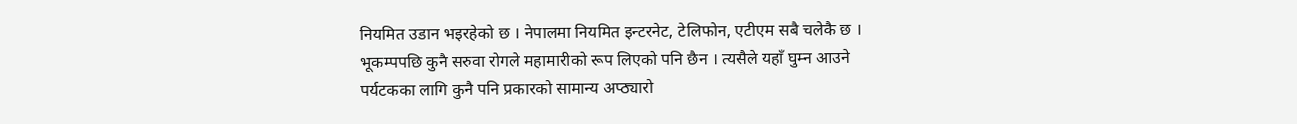नियमित उडान भइरहेको छ । नेपालमा नियमित इन्टरनेट, टेलिफोन, एटीएम सबै चलेकै छ । भूकम्पपछि कुनै सरुवा रोगले महामारीको रूप लिएको पनि छैन । त्यसैले यहाँ घुम्न आउने पर्यटकका लागि कुनै पनि प्रकारको सामान्य अप्ठ्यारो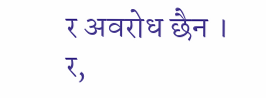र अवरोध छैन । र,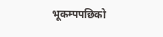भूकम्पपछिको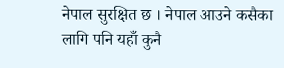नेपाल सुरक्षित छ । नेपाल आउने कसैका लागि पनि यहाँ कुनै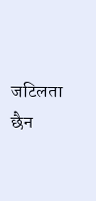जटिलता छैन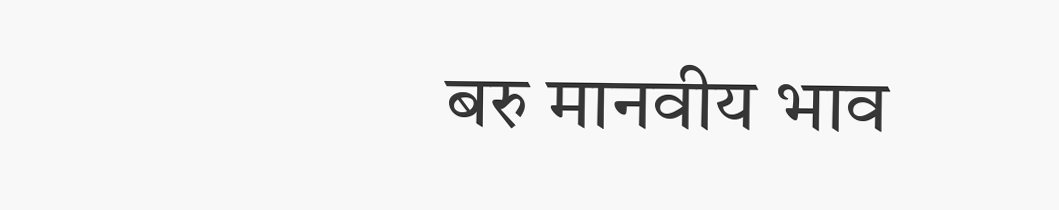बरु मानवीय भाव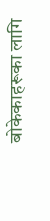बोकेकाहरूका लागि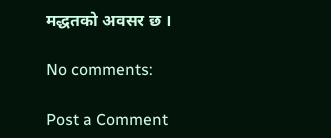मद्धतको अवसर छ ।

No comments:

Post a Comment